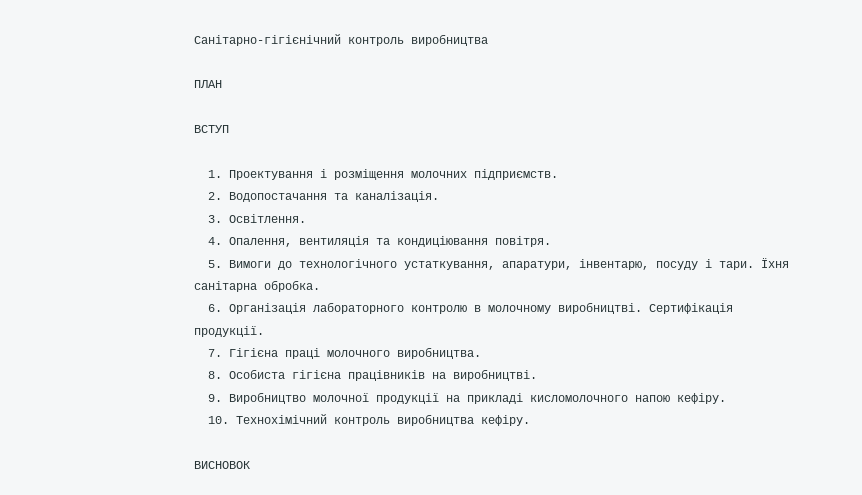Санітарно-гігієнічний контроль виробництва

ПЛАН

ВСТУП

  1. Проектування і розміщення молочних підприємств.
  2. Водопостачання та каналізація.
  3. Освітлення.
  4. Опалення, вентиляція та кондиціювання повітря.
  5. Вимоги до технологічного устаткування, апаратури, інвентарю, посуду і тари. Їхня санітарна обробка.
  6. Організація лабораторного контролю в молочному виробництві. Сертифікація продукції.
  7. Гігієна праці молочного виробництва.
  8. Особиста гігієна працівників на виробництві.
  9. Виробництво молочної продукції на прикладі кисломолочного напою кефіру.
  10. Технохімічний контроль виробництва кефіру.

ВИСНОВОК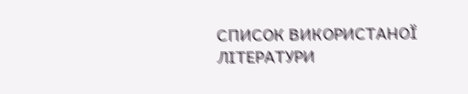СПИСОК ВИКОРИСТАНОЇ ЛІТЕРАТУРИ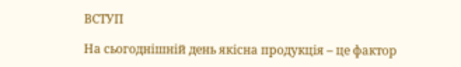ВСТУП

На сьогоднішній день якісна продукція – це фактор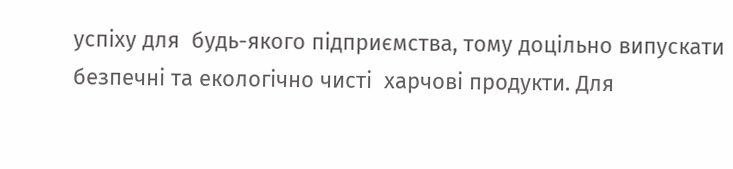успіху для  будь-якого підприємства, тому доцільно випускати безпечні та екологічно чисті  харчові продукти. Для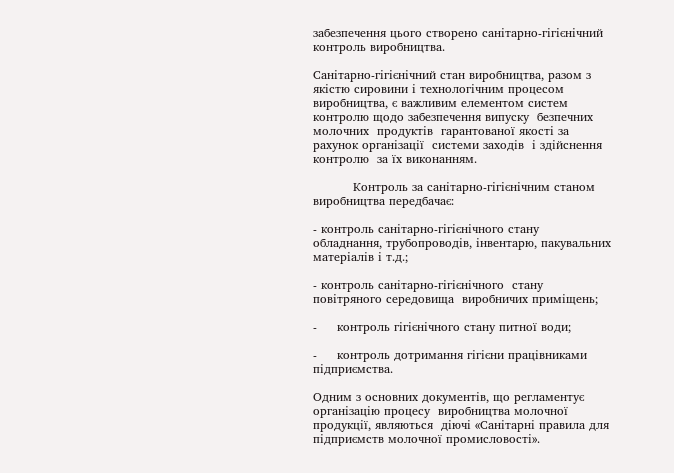забезпечення цього створено санітарно-гігієнічний контроль виробництва.

Санітарно-гігієнічний стан виробництва, разом з якістю сировини і технологічним процесом виробництва, є важливим елементом систем контролю щодо забезпечення випуску  безпечних  молочних  продуктів  гарантованої якості за рахунок організації  системи заходів  і здійснення контролю  за їх виконанням.

          Контроль за санітарно-гігієнічним станом виробництва передбачає:

- контроль санітарно-гігієнічного стану обладнання, трубопроводів, інвентарю, пакувальних матеріалів і т.д.;

- контроль санітарно-гігієнічного  стану повітряного середовища  виробничих приміщень;

-     контроль гігієнічного стану питної води;

-     контроль дотримання гігієни працівниками підприємства.

Одним з основних документів, що регламентує організацію процесу  виробництва молочної продукції, являються  діючі «Санітарні правила для підприємств молочної промисловості».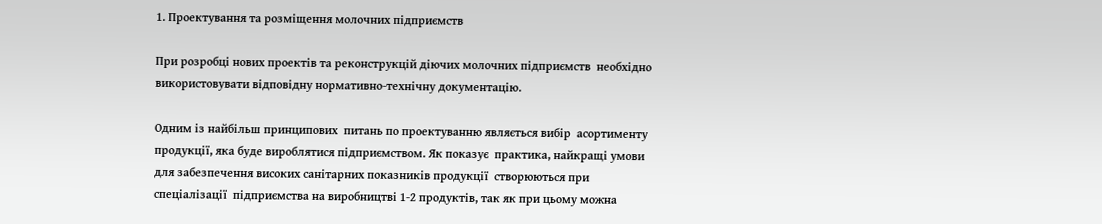1. Проектування та розміщення молочних підприємств

При розробці нових проектів та реконструкцій діючих молочних підприємств  необхідно використовувати відповідну нормативно-технічну документацію.

Одним із найбільш принципових  питань по проектуванню являється вибір  асортименту продукції, яка буде вироблятися підприємством. Як показує  практика, найкращі умови для забезпечення високих санітарних показників продукції  створюються при спеціалізації  підприємства на виробництві 1-2 продуктів, так як при цьому можна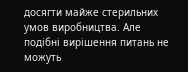досягти майже стерильних умов виробництва. Але подібні вирішення питань не можуть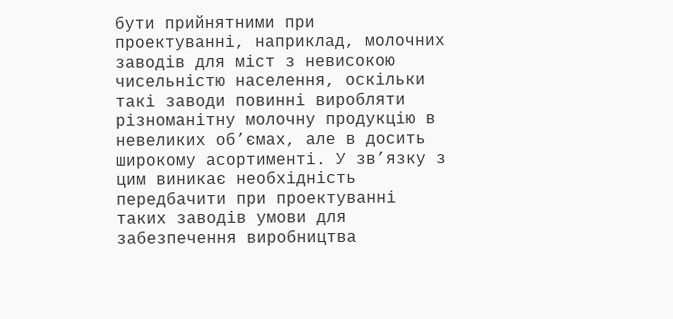бути прийнятними при проектуванні, наприклад, молочних заводів для міст з невисокою чисельністю населення, оскільки такі заводи повинні виробляти різноманітну молочну продукцію в невеликих об’ємах, але в досить широкому асортименті. У зв’язку з цим виникає необхідність передбачити при проектуванні таких заводів умови для забезпечення виробництва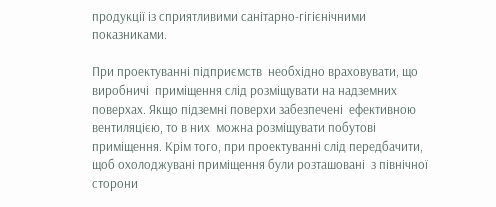продукції із сприятливими санітарно-гігієнічними показниками.

При проектуванні підприємств  необхідно враховувати, що виробничі  приміщення слід розміщувати на надземних  поверхах. Якщо підземні поверхи забезпечені  ефективною вентиляцією, то в них  можна розміщувати побутові приміщення. Крім того, при проектуванні слід передбачити, щоб охолоджувані приміщення були розташовані  з північної сторони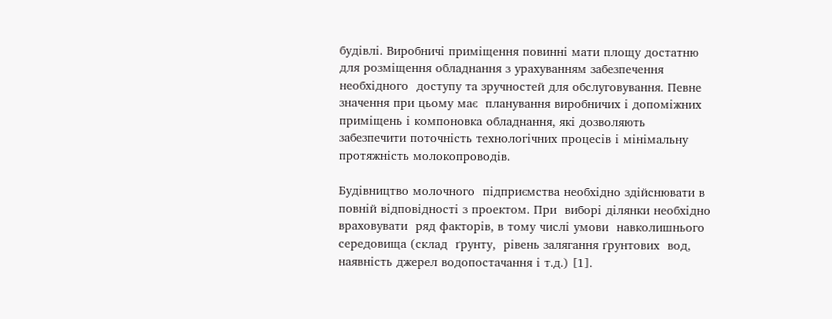будівлі. Виробничі приміщення повинні мати площу достатню для розміщення обладнання з урахуванням забезпечення необхідного  доступу та зручностей для обслуговування. Певне значення при цьому має  планування виробничих і допоміжних приміщень і компоновка обладнання, які дозволяють забезпечити поточність технологічних процесів і мінімальну протяжність молокопроводів.

Будівництво молочного  підприємства необхідно здійснювати в повній відповідності з проектом. При  виборі ділянки необхідно враховувати  ряд факторів, в тому числі умови  навколишнього середовища (склад  ґрунту,  рівень залягання ґрунтових  вод, наявність джерел водопостачання і т.д.) [1].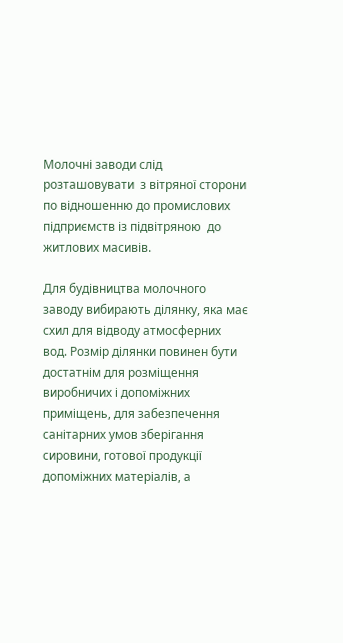Молочні заводи слід розташовувати  з вітряної сторони по відношенню до промислових підприємств із підвітряною  до житлових масивів.

Для будівництва молочного  заводу вибирають ділянку, яка має  схил для відводу атмосферних  вод. Розмір ділянки повинен бути достатнім для розміщення виробничих і допоміжних приміщень, для забезпечення санітарних умов зберігання сировини, готової продукції допоміжних матеріалів, а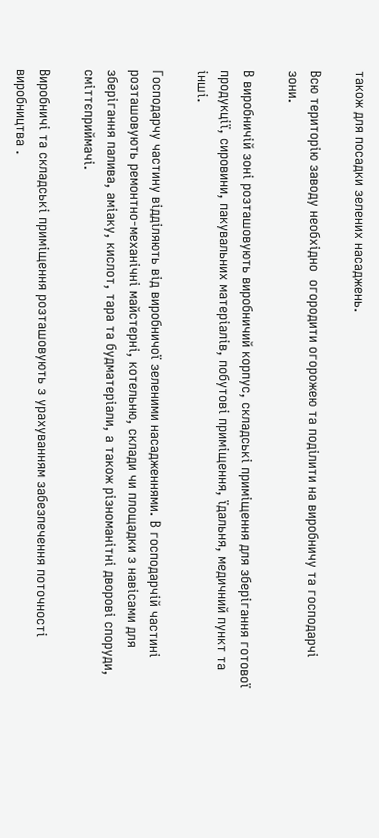також для посадки зелених насаджень.

Всю територію заводу необхідно  огородити огорожею та поділити на виробничу та господарчі зони.

В виробничій зоні розташовують виробничий корпус, складські приміщення для зберігання готової продукції, сировини, пакувальних матеріалів, побутові приміщення, їдальня, медичний пункт та інші.

Господарчу частину відділяють від виробничої зеленими насадженнями. В господарчій частині розташовують ремонтно-механічні майстерні, котельню, склади чи площадки з навісами для зберігання палива, аміаку, кислот, тара та будматеріали, а також різноманітні дворові споруди, сміттєприймачі.

Виробничі та складські приміщення розташовують з урахуванням забезпечення поточності виробництва .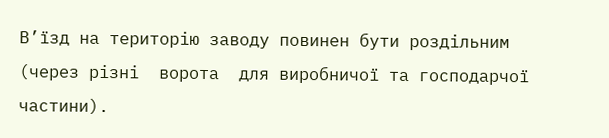В’їзд на територію заводу повинен бути роздільним (через різні  ворота  для виробничої та господарчої  частини).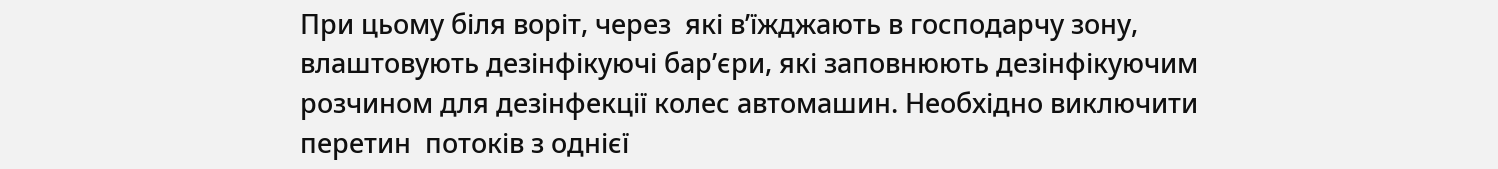При цьому біля воріт, через  які в’їжджають в господарчу зону, влаштовують дезінфікуючі бар’єри, які заповнюють дезінфікуючим розчином для дезінфекції колес автомашин. Необхідно виключити перетин  потоків з однієї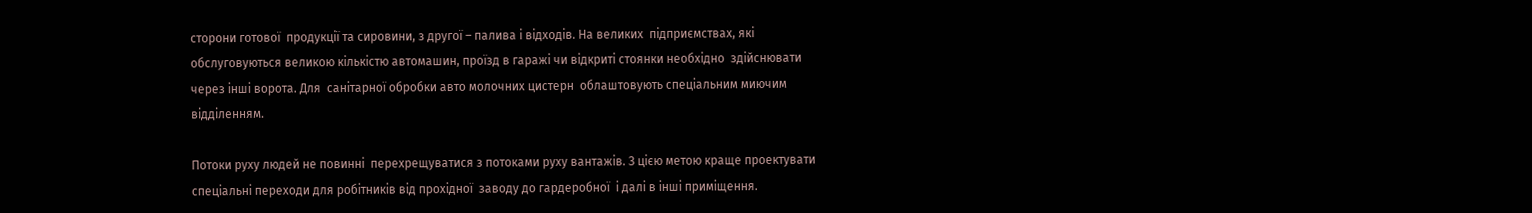сторони готової  продукції та сировини, з другої – палива і відходів. На великих  підприємствах, які обслуговуються великою кількістю автомашин, проїзд в гаражі чи відкриті стоянки необхідно  здійснювати через інші ворота. Для  санітарної обробки авто молочних цистерн  облаштовують спеціальним миючим відділенням.

Потоки руху людей не повинні  перехрещуватися з потоками руху вантажів. З цією метою краще проектувати  спеціальні переходи для робітників від прохідної  заводу до гардеробної  і далі в інші приміщення.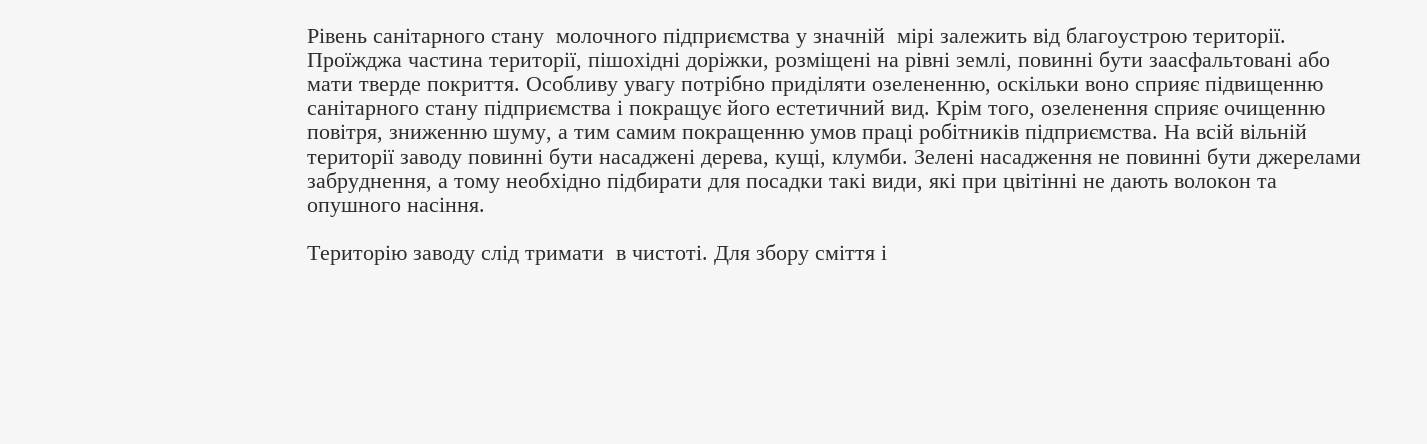Рівень санітарного стану  молочного підприємства у значній  мірі залежить від благоустрою території. Проїжджа частина території, пішохідні доріжки, розміщені на рівні землі, повинні бути заасфальтовані або мати тверде покриття. Особливу увагу потрібно приділяти озелененню, оскільки воно сприяє підвищенню санітарного стану підприємства і покращує його естетичний вид. Крім того, озеленення сприяє очищенню повітря, зниженню шуму, а тим самим покращенню умов праці робітників підприємства. На всій вільній території заводу повинні бути насаджені дерева, кущі, клумби. Зелені насадження не повинні бути джерелами забруднення, а тому необхідно підбирати для посадки такі види, які при цвітінні не дають волокон та опушного насіння.

Територію заводу слід тримати  в чистоті. Для збору сміття і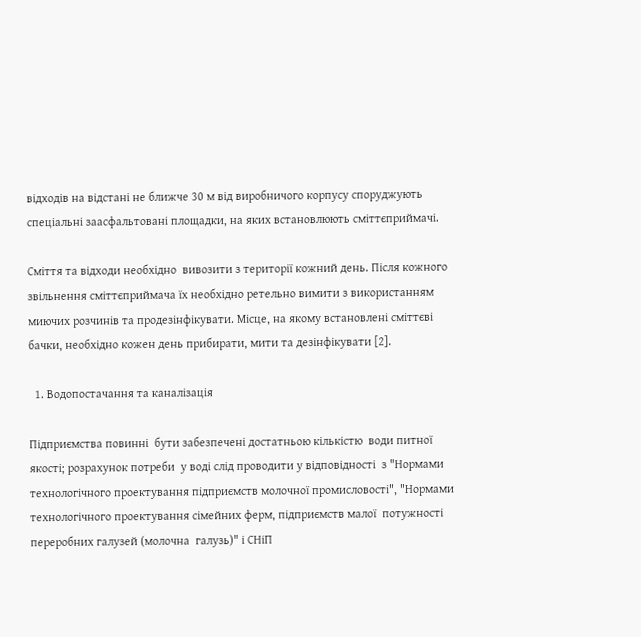відходів на відстані не ближче 30 м від виробничого корпусу споруджують спеціальні заасфальтовані площадки, на яких встановлюють сміттєприймачі.

Сміття та відходи необхідно  вивозити з території кожний день. Після кожного звільнення сміттєприймача їх необхідно ретельно вимити з використанням  миючих розчинів та продезінфікувати. Місце, на якому встановлені сміттєві бачки, необхідно кожен день прибирати, мити та дезінфікувати [2].

  1. Водопостачання та каналізація

Підприємства повинні  бути забезпечені достатньою кількістю  води питної якості; розрахунок потреби  у воді слід проводити у відповідності  з "Нормами технологічного проектування підприємств молочної промисловості", "Нормами технологічного проектування сімейних ферм, підприємств малої  потужності переробних галузей (молочна  галузь)" і СНіП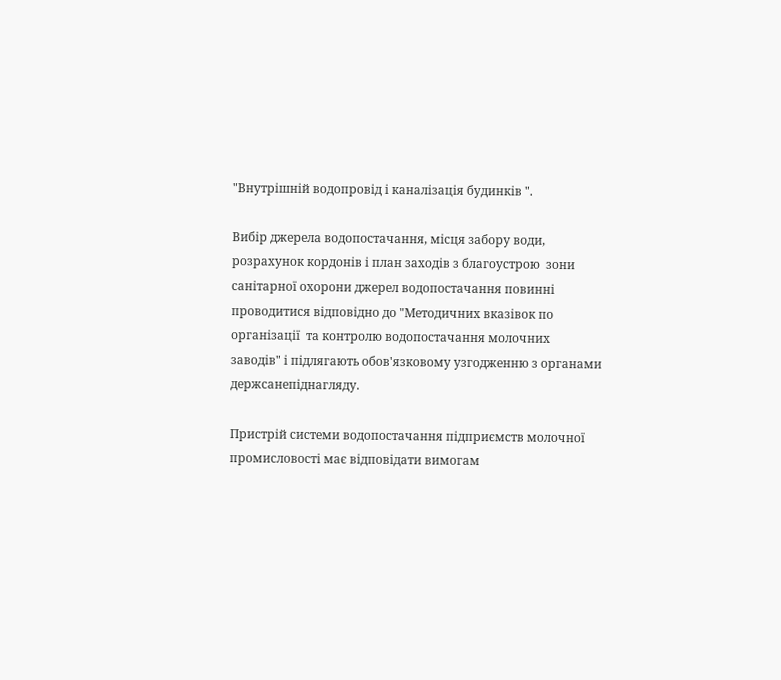"Внутрішній водопровід і каналізація будинків ".

Вибір джерела водопостачання, місця забору води, розрахунок кордонів і план заходів з благоустрою  зони санітарної охорони джерел водопостачання повинні проводитися відповідно до "Методичних вказівок по організації  та контролю водопостачання молочних заводів" і підлягають обов'язковому узгодженню з органами держсанепіднагляду.

Пристрій системи водопостачання підприємств молочної промисловості має відповідати вимогам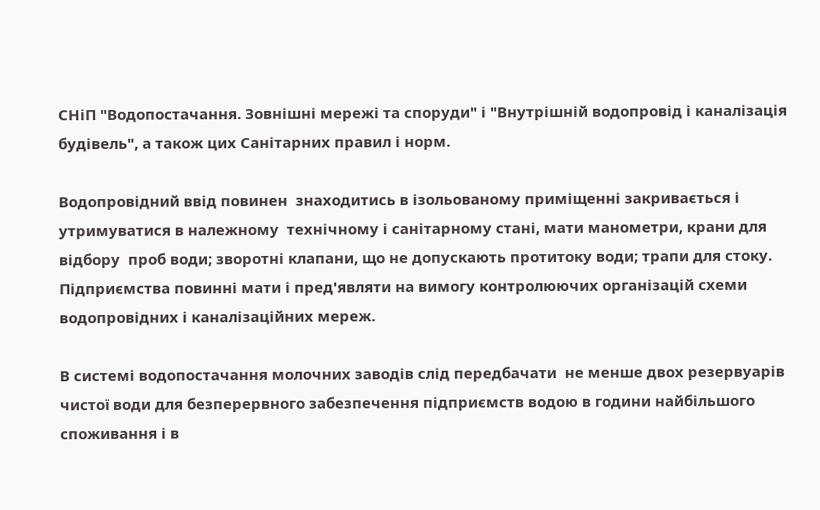СНіП "Водопостачання. Зовнішні мережі та споруди" і "Внутрішній водопровід і каналізація будівель", а також цих Санітарних правил і норм.

Водопровідний ввід повинен  знаходитись в ізольованому приміщенні закривається і утримуватися в належному  технічному і санітарному стані, мати манометри, крани для відбору  проб води; зворотні клапани, що не допускають протитоку води; трапи для стоку. Підприємства повинні мати і пред'являти на вимогу контролюючих організацій схеми водопровідних і каналізаційних мереж.

В системі водопостачання молочних заводів слід передбачати  не менше двох резервуарів чистої води для безперервного забезпечення підприємств водою в години найбільшого  споживання і в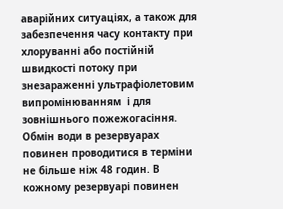аварійних ситуаціях, а також для забезпечення часу контакту при хлоруванні або постійній  швидкості потоку при знезараженні ультрафіолетовим випромінюванням  і для зовнішнього пожежогасіння. Обмін води в резервуарах повинен проводитися в терміни не більше ніж 48 годин. В кожному резервуарі повинен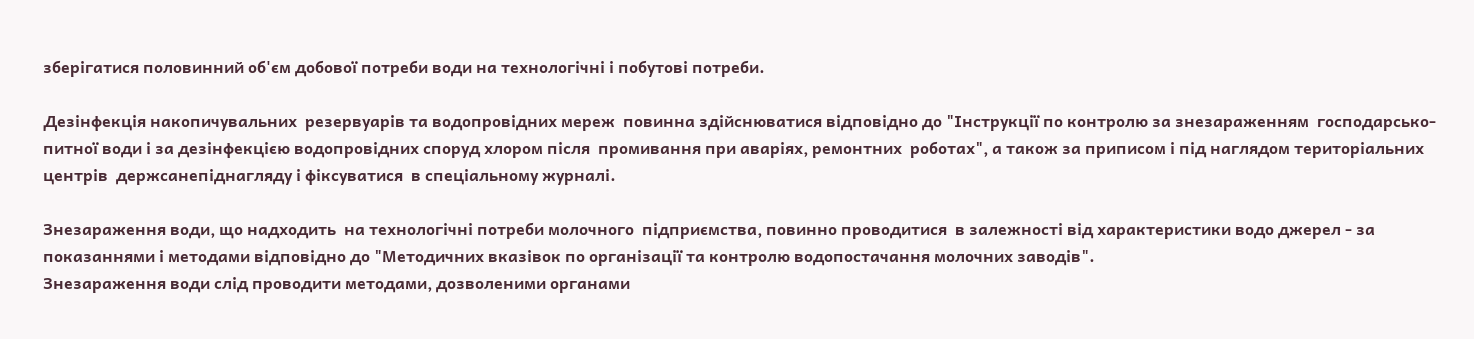зберігатися половинний об'єм добової потреби води на технологічні і побутові потреби.

Дезінфекція накопичувальних  резервуарів та водопровідних мереж  повинна здійснюватися відповідно до "Інструкції по контролю за знезараженням  господарсько-питної води і за дезінфекцією водопровідних споруд хлором після  промивання при аваріях, ремонтних  роботах", а також за приписом і під наглядом територіальних центрів  держсанепіднагляду і фіксуватися  в спеціальному журналі.

Знезараження води, що надходить  на технологічні потреби молочного  підприємства, повинно проводитися  в залежності від характеристики водо джерел - за показаннями і методами відповідно до "Методичних вказівок по організації та контролю водопостачання молочних заводів".
Знезараження води слід проводити методами, дозволеними органами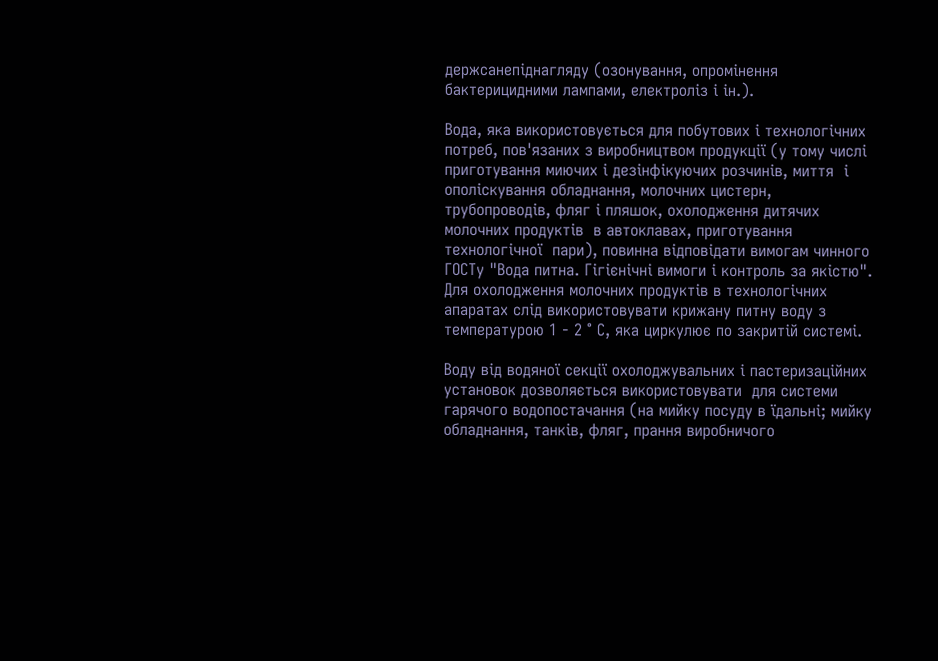держсанепіднагляду (озонування, опромінення бактерицидними лампами, електроліз і ін.).

Вода, яка використовується для побутових і технологічних  потреб, пов'язаних з виробництвом продукції (у тому числі приготування миючих і дезінфікуючих розчинів, миття  і ополіскування обладнання, молочних цистерн, трубопроводів, фляг і пляшок, охолодження дитячих молочних продуктів  в автоклавах, приготування технологічної  пари), повинна відповідати вимогам чинного ГОСТу "Вода питна. Гігієнічні вимоги і контроль за якістю".
Для охолодження молочних продуктів в технологічних апаратах слід використовувати крижану питну воду з температурою 1 - 2 ° С, яка циркулює по закритій системі.

Воду від водяної секції охолоджувальних і пастеризаційних  установок дозволяється використовувати  для системи гарячого водопостачання (на мийку посуду в їдальні; мийку  обладнання, танків, фляг, прання виробничого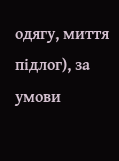одягу, миття підлог), за умови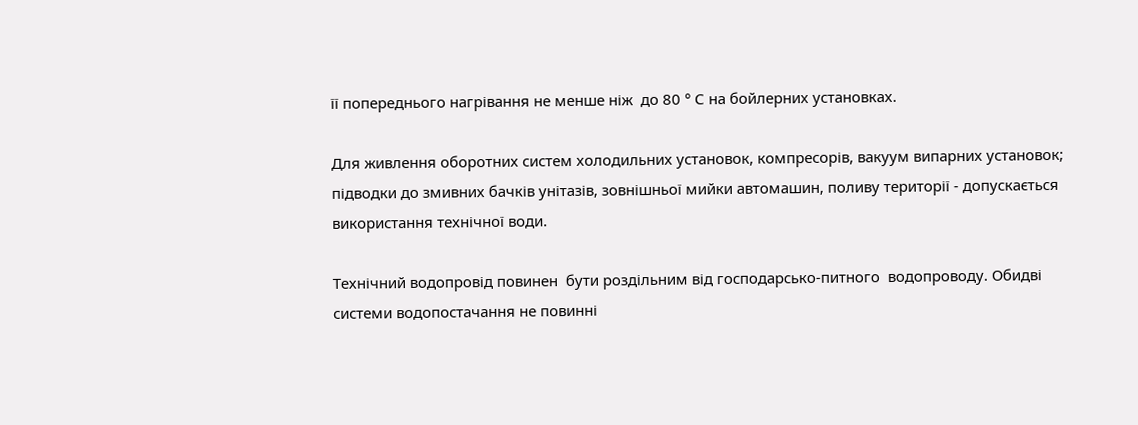її попереднього нагрівання не менше ніж  до 80 ° С на бойлерних установках.

Для живлення оборотних систем холодильних установок, компресорів, вакуум випарних установок; підводки до змивних бачків унітазів, зовнішньої мийки автомашин, поливу території - допускається використання технічної води.

Технічний водопровід повинен  бути роздільним від господарсько-питного  водопроводу. Обидві системи водопостачання не повинні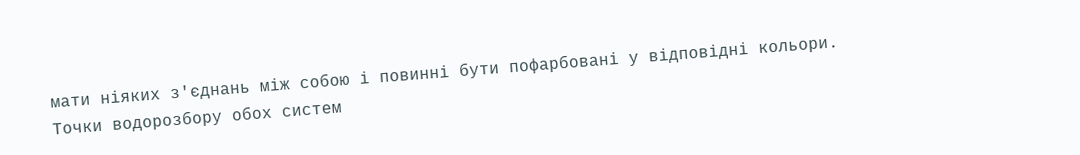мати ніяких з'єднань між собою і повинні бути пофарбовані у відповідні кольори.
Точки водорозбору обох систем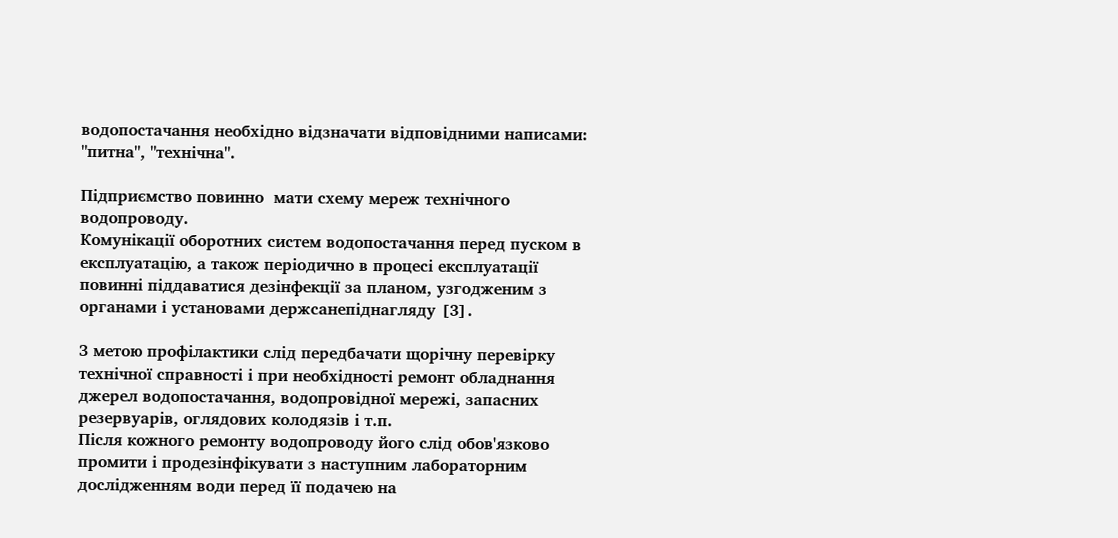водопостачання необхідно відзначати відповідними написами: "питна", "технічна".

Підприємство повинно  мати схему мереж технічного водопроводу.
Комунікації оборотних систем водопостачання перед пуском в експлуатацію, а також періодично в процесі експлуатації повинні піддаватися дезінфекції за планом, узгодженим з органами і установами держсанепіднагляду [3].

З метою профілактики слід передбачати щорічну перевірку  технічної справності і при необхідності ремонт обладнання джерел водопостачання, водопровідної мережі, запасних резервуарів, оглядових колодязів і т.п.
Після кожного ремонту водопроводу його слід обов'язково промити і продезінфікувати з наступним лабораторним дослідженням води перед її подачею на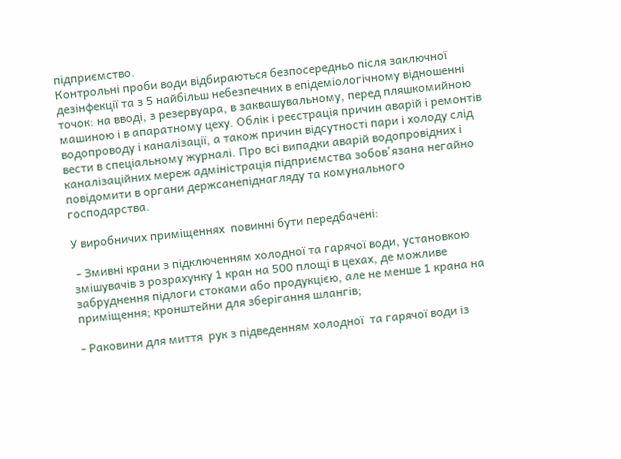підприємство.
Контрольні проби води відбираються безпосередньо після заключної дезінфекції та з 5 найбільш небезпечних в епідеміологічному відношенні точок: на вводі, з резервуара, в заквашувальному, перед пляшкомийною машиною і в апаратному цеху. Облік і реєстрація причин аварій і ремонтів водопроводу і каналізації, а також причин відсутності пари і холоду слід вести в спеціальному журналі. Про всі випадки аварій водопровідних і каналізаційних мереж адміністрація підприємства зобов'язана негайно повідомити в органи держсанепіднагляду та комунального господарства.

У виробничих приміщеннях  повинні бути передбачені:

 - Змивні крани з підключенням холодної та гарячої води, установкою змішувачів з розрахунку 1 кран на 500 площі в цехах, де можливе забруднення підлоги стоками або продукцією, але не менше 1 крана на приміщення; кронштейни для зберігання шлангів;

- Раковини для миття  рук з підведенням холодної  та гарячої води із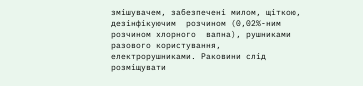змішувачем, забезпечені милом, щіткою, дезінфікуючим  розчином (0,02%-ним розчином хлорного  вапна), рушниками разового користування, електрорушниками. Раковини слід розміщувати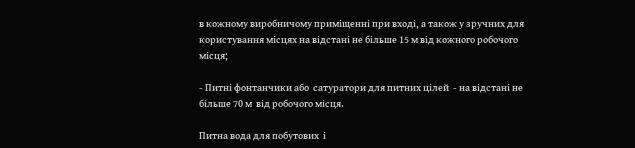в кожному виробничому приміщенні при вході, а також у зручних для користування місцях на відстані не більше 15 м від кожного робочого місця;

- Питні фонтанчики або  сатуратори для питних цілей  - на відстані не більше 70 м  від робочого місця.

Питна вода для побутових  і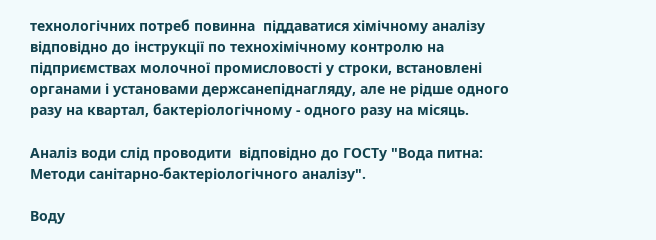технологічних потреб повинна  піддаватися хімічному аналізу  відповідно до інструкції по технохімічному контролю на підприємствах молочної промисловості у строки, встановлені органами і установами держсанепіднагляду, але не рідше одного разу на квартал, бактеріологічному - одного разу на місяць.

Аналіз води слід проводити  відповідно до ГОСТу "Вода питна: Методи санітарно-бактеріологічного аналізу".

Воду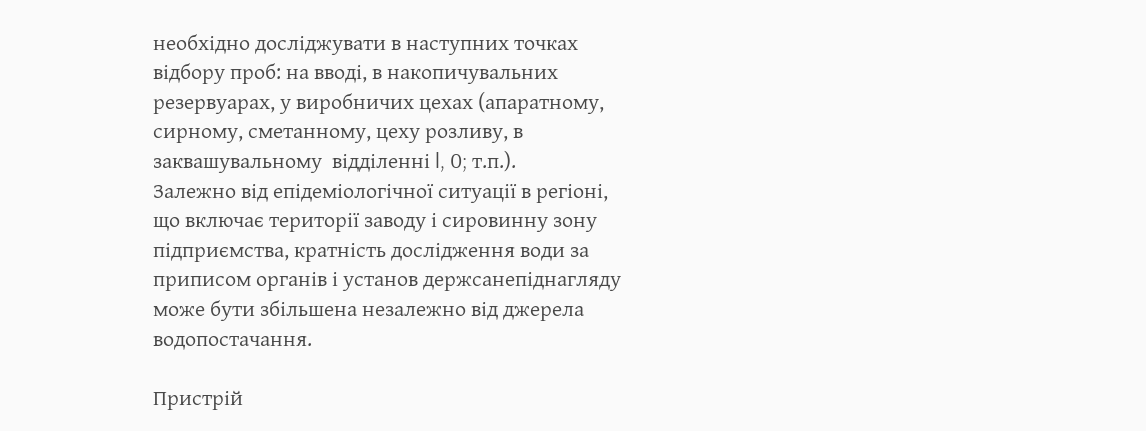необхідно досліджувати в наступних точках відбору проб: на вводі, в накопичувальних резервуарах, у виробничих цехах (апаратному, сирному, сметанному, цеху розливу, в заквашувальному  відділенні l, 0; т.п.).
Залежно від епідеміологічної ситуації в регіоні, що включає території заводу і сировинну зону підприємства, кратність дослідження води за приписом органів і установ держсанепіднагляду може бути збільшена незалежно від джерела водопостачання.

Пристрій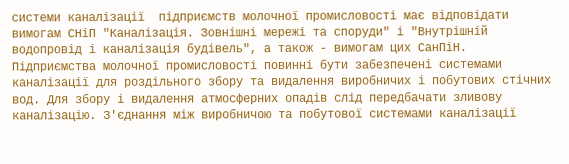системи каналізації  підприємств молочної промисловості має відповідати вимогам СНіП "Каналізація. Зовнішні мережі та споруди" і "Внутрішній водопровід і каналізація будівель", а також - вимогам цих СанПіН.
Підприємства молочної промисловості повинні бути забезпечені системами каналізації для роздільного збору та видалення виробничих і побутових стічних вод. Для збору і видалення атмосферних опадів слід передбачати зливову каналізацію. З'єднання між виробничою та побутової системами каналізації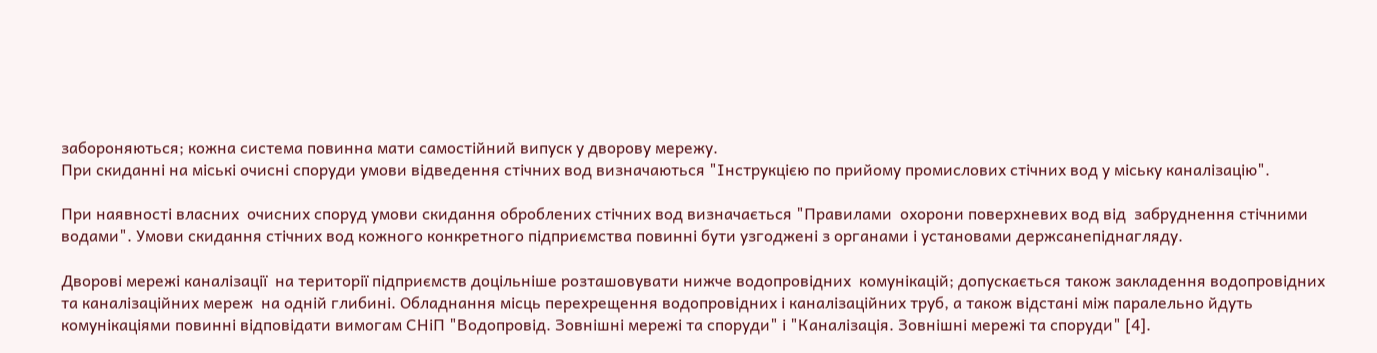забороняються; кожна система повинна мати самостійний випуск у дворову мережу.
При скиданні на міські очисні споруди умови відведення стічних вод визначаються "Інструкцією по прийому промислових стічних вод у міську каналізацію".

При наявності власних  очисних споруд умови скидання оброблених стічних вод визначається "Правилами  охорони поверхневих вод від  забруднення стічними водами". Умови скидання стічних вод кожного конкретного підприємства повинні бути узгоджені з органами і установами держсанепіднагляду.

Дворові мережі каналізації  на території підприємств доцільніше розташовувати нижче водопровідних  комунікацій; допускається також закладення водопровідних та каналізаційних мереж  на одній глибині. Обладнання місць перехрещення водопровідних і каналізаційних труб, а також відстані між паралельно йдуть комунікаціями повинні відповідати вимогам СНіП "Водопровід. Зовнішні мережі та споруди" і "Каналізація. Зовнішні мережі та споруди" [4].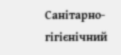Санітарно-гігієнічний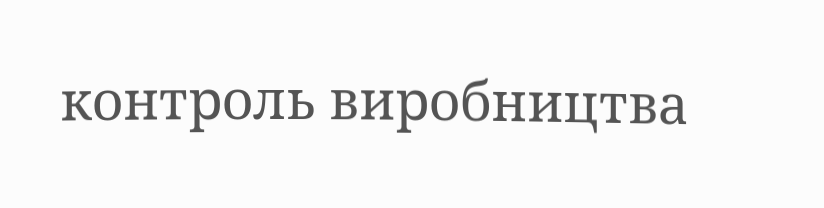контроль виробництва